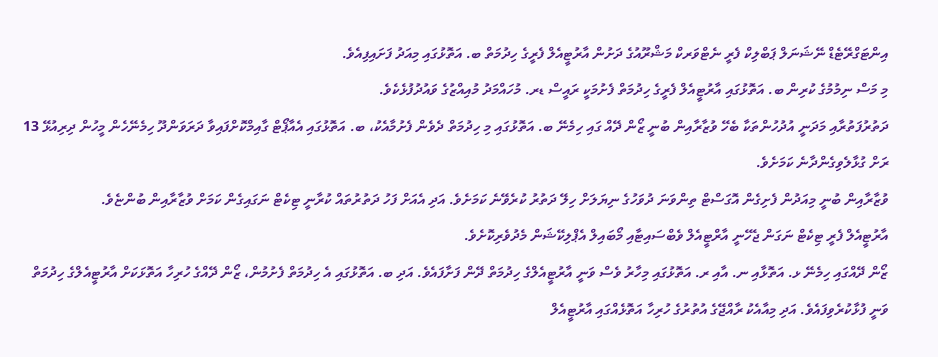އިންޓަގްރޭޓެޑް ނޭޝަނަލް ޕަބްލިކް ފެރީ ނެޓްވަރކް މަޝްރޫއުގެ ދަށުން އާރުޓީއެލް ފެރީގެ ހިދުމަތް ބ. އަތޮޅުގައި މިއަދު ފަށައިފިއެވެ.
މި މަސް ނިމުމުގެ ކުރިން ބ. އަތޮޅުގައި އާރުޓީއެލް ފެރީގެ ހިދުމަތް ފެށުމަކީ ރައީސް ޑރ. މުހައްމަދު މުއިއްޒުގެ ވައުދުފުޅެކެވެ.
ދަތުރުފަތުރާއި މަދަނީ އުދުހުންތަކާ ބެހޭ ވުޒާރާއިން ބުނީ ޒޯން ދޭއް ގައި ހިމެނޭ ބ. އަތޮޅުގައި މި ހިދުމަތް ދެވެން ފެށުމާއެކު، ބ. އަތޮޅުގައި އެއާޕޯޓް ގާއިމްކޮށްފައިވާ ދަރަވަންދޫ ހިމެނޭހެން މީހުން ދިރިއުޅޭ 13 ރަށް ގުޅާލެވިގެންދާނެ ކަމަށެވެ.
ވުޒާރާއިން ބުނީ މިއަދުން ފެށިގެން އޮގަސްޓް ތިންވަނަ ދުވަހުގެ ނިޔަލަށް ހިލޭ ދަތުރު ކުރެވޭނެ ކަމަށެވެ. އަދި އެއަށް ފަހު ދަތުރުތައް ކުރާނީ ޓިކެޓް ނަގައިގެން ކަމަށް ވުޒާރާއިން ބުންޏެވެ.
އާރުޓީއެލް ފެރީ ޓިކެޓް ނަގަން ޖެހޭނީ އާރްޓީއެލް ވެބްސައިޓާއި މޯބައިލް އެޕްލިކޭޝަން މެދުވެރިކޮށެވެ.
ޒޯން ދޭއްގައި ހިމެނޭ ޅ. އަތޮޅާއި ނ. އާއި ރ. އަތޮޅުގައި މިހާރު ވެސް ވަނީ އާރުޓީއެލްގެ ހިދުމަތް ދޭން ފަށާފައެވެ. އަދި ބ. އަތޮޅުގައި އެ ހިދުމަތް ފެށުމުން، ޒޯން ދޭއްގެ ހުރިހާ އަތޮޅަކަށް އާރުޓީއެލްގެ ހިދުމަތް ވަނީ ފުޅާކުރެވިފައެވެ. އަދި މިއާއެކު ރާއްޖޭގެ އުތުރުގެ ހުރިހާ އަތޮޅެއްގައި އާރުޓީއެލް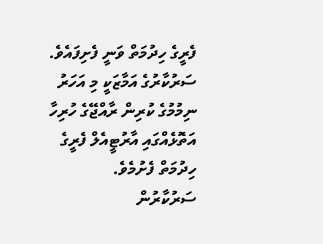ފެރީގެ ހިދުމަތް ވަނީ ފެށިފައެވެ.
ސަރުކާރުގެ އަމާޒަކީ މި އަހަރު ނިމުމުގެ ކުރިން ރާއްޖޭގެ ހުރިހާ އަތޮޅެއްގައި އާރުޓީއެލް ފެރީގެ ހިދުމަތް ފެށުމެވެ.
ސަރުކާރުން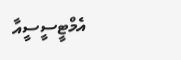އެމްޓީސީސީއާ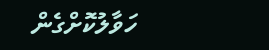ހަވާލުކޮށްގެން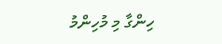ހިންގާ މި މުހިންމު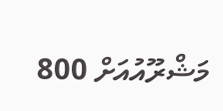މަޝްރޫއުއަށް 800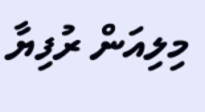މިލިއަން ރުފިޔާ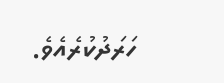ހަރަދުކުރެއެވެ.